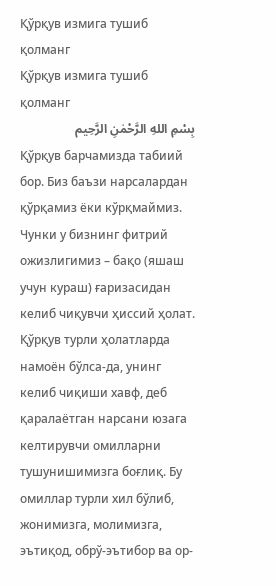Қўрқув измига тушиб қолманг
Қўрқув измига тушиб қолманг
بِسْمِ اللهِ الرَّحْمٰنِ الرَّحِيم
Қўрқув барчамизда табиий бор. Биз баъзи нарсалардан қўрқамиз ёки кўрқмаймиз. Чунки у бизнинг фитрий ожизлигимиз – бақо (яшаш учун кураш) ғаризасидан келиб чиқувчи ҳиссий ҳолат. Қўрқув турли ҳолатларда намоён бўлса-да, унинг келиб чиқиши хавф, деб қаралаётган нарсани юзага келтирувчи омилларни тушунишимизга боғлиқ. Бу омиллар турли хил бўлиб, жонимизга, молимизга, эътиқод, обрў-эътибор ва ор-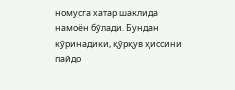номусга хатар шаклида намоён бўлади. Бундан кўринадики, қўрқув ҳиссини пайдо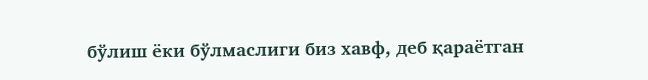бўлиш ёки бўлмаслиги биз хавф, деб қараётган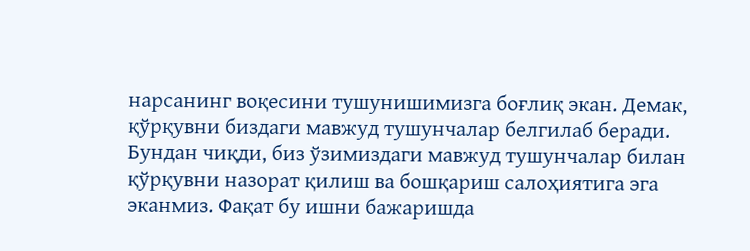нарсанинг воқесини тушунишимизга боғлиқ экан. Демак, қўрқувни биздаги мавжуд тушунчалар белгилаб беради.
Бундан чиқди, биз ўзимиздаги мавжуд тушунчалар билан қўрқувни назорат қилиш ва бошқариш салоҳиятига эга эканмиз. Фақат бу ишни бажаришда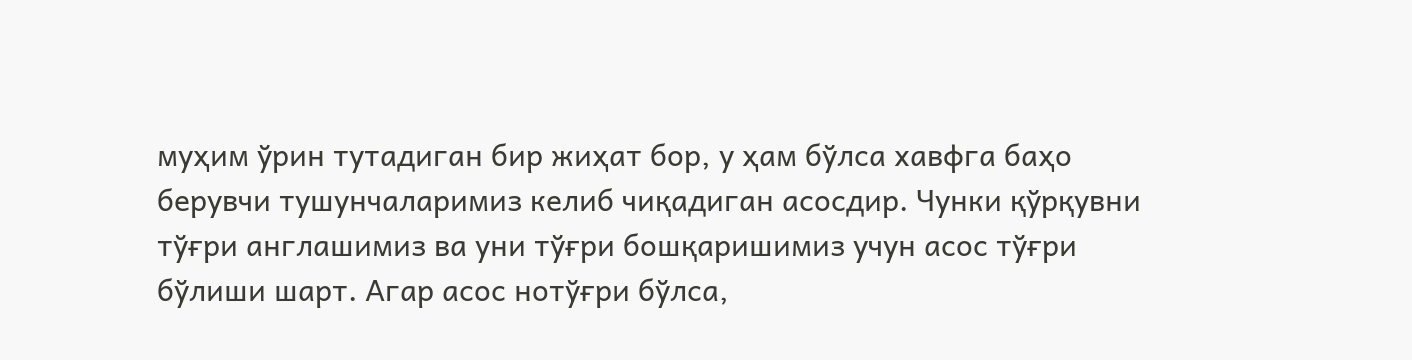муҳим ўрин тутадиган бир жиҳат бор, у ҳам бўлса хавфга баҳо берувчи тушунчаларимиз келиб чиқадиган асосдир. Чунки қўрқувни тўғри англашимиз ва уни тўғри бошқаришимиз учун асос тўғри бўлиши шарт. Агар асос нотўғри бўлса,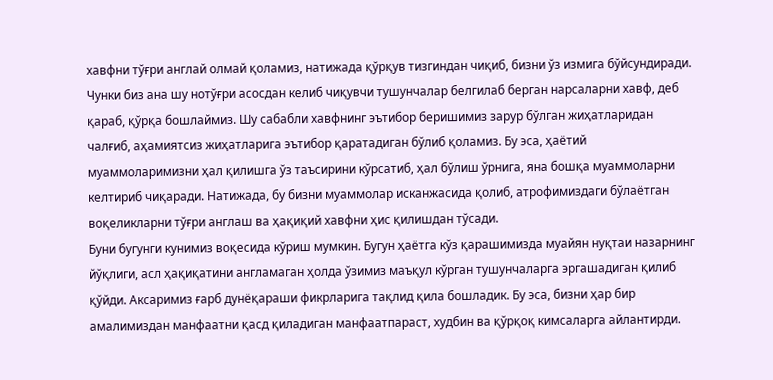хавфни тўғри англай олмай қоламиз, натижада қўрқув тизгиндан чиқиб, бизни ўз измига бўйсундиради. Чунки биз ана шу нотўғри асосдан келиб чиқувчи тушунчалар белгилаб берган нарсаларни хавф, деб қараб, қўрқа бошлаймиз. Шу сабабли хавфнинг эътибор беришимиз зарур бўлган жиҳатларидан чалғиб, аҳамиятсиз жиҳатларига эътибор қаратадиган бўлиб қоламиз. Бу эса, ҳаётий муаммоларимизни ҳал қилишга ўз таъсирини кўрсатиб, ҳал бўлиш ўрнига, яна бошқа муаммоларни келтириб чиқаради. Натижада, бу бизни муаммолар исканжасида қолиб, атрофимиздаги бўлаётган воқеликларни тўғри англаш ва ҳақиқий хавфни ҳис қилишдан тўсади.
Буни бугунги кунимиз воқесида кўриш мумкин. Бугун ҳаётга кўз қарашимизда муайян нуқтаи назарнинг йўқлиги, асл ҳақиқатини англамаган ҳолда ўзимиз маъқул кўрган тушунчаларга эргашадиган қилиб қўйди. Аксаримиз ғарб дунёқараши фикрларига тақлид қила бошладик. Бу эса, бизни ҳар бир амалимиздан манфаатни қасд қиладиган манфаатпараст, худбин ва қўрқоқ кимсаларга айлантирди.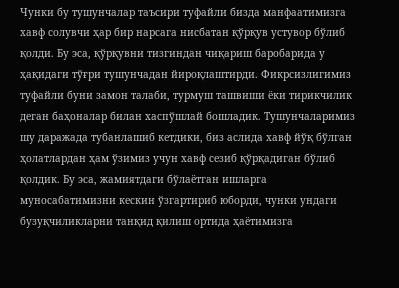Чунки бу тушунчалар таъсири туфайли бизда манфаатимизга хавф солувчи ҳар бир нарсага нисбатан қўрқув устувор бўлиб қолди. Бу эса, қўрқувни тизгиндан чиқариш баробарида у ҳақидаги тўғри тушунчадан йироқлаштирди. Фикрсизлигимиз туфайли буни замон талаби, турмуш ташвиши ёки тирикчилик деган баҳоналар билан хаспўшлай бошладик. Тушунчаларимиз шу даражада тубанлашиб кетдики, биз аслида хавф йўқ бўлган ҳолатлардан ҳам ўзимиз учун хавф сезиб қўрқадиган бўлиб қолдик. Бу эса, жамиятдаги бўлаётган ишларга муносабатимизни кескин ўзгартириб юборди, чунки ундаги бузуқчиликларни танқид қилиш ортида ҳаётимизга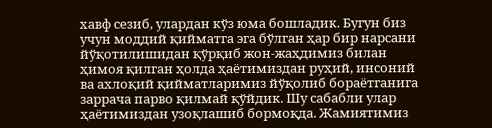хавф сезиб, улардан кўз юма бошладик. Бугун биз учун моддий қийматга эга бўлган ҳар бир нарсани йўқотилишидан қўрқиб жон-жаҳдимиз билан ҳимоя қилган ҳолда ҳаётимиздан руҳий, инсоний ва ахлоқий қийматларимиз йўқолиб бораётганига заррача парво қилмай қўйдик. Шу сабабли улар ҳаётимиздан узоқлашиб бормоқда. Жамиятимиз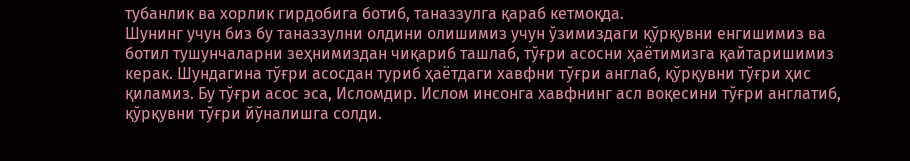тубанлик ва хорлик гирдобига ботиб, таназзулга қараб кетмоқда.
Шунинг учун биз бу таназзулни олдини олишимиз учун ўзимиздаги қўрқувни енгишимиз ва ботил тушунчаларни зеҳнимиздан чиқариб ташлаб, тўғри асосни ҳаётимизга қайтаришимиз керак. Шундагина тўғри асосдан туриб ҳаётдаги хавфни тўғри англаб, қўрқувни тўғри ҳис қиламиз. Бу тўғри асос эса, Исломдир. Ислом инсонга хавфнинг асл воқесини тўғри англатиб, қўрқувни тўғри йўналишга солди.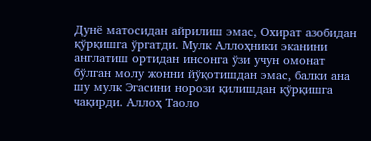Дунё матосидан айрилиш эмас, Охират азобидан қўрқишга ўргатди. Мулк Аллоҳники эканини англатиш ортидан инсонга ўзи учун омонат бўлган молу жонни йўқотишдан эмас, балки ана шу мулк Эгасини норози қилишдан қўрқишга чақирди. Аллоҳ Таоло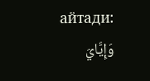айтади:
وَإِيَّايَ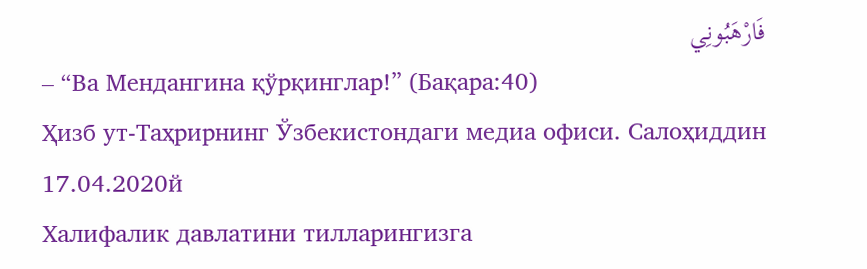فَارْهَبُونِي
– “Ва Мендангина қўрқинглар!” (Бақара:40)
Ҳизб ут-Таҳрирнинг Ўзбекистондаги медиа офиси. Салоҳиддин
17.04.2020й
Халифалик давлатини тилларингизга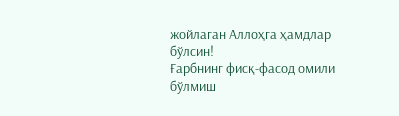жойлаган Аллоҳга ҳамдлар бўлсин!
Ғарбнинг фисқ-фасод омили бўлмиш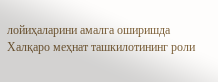лойиҳаларини амалга оширишда Халқаро меҳнат ташкилотининг роли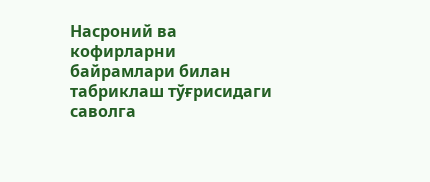Насроний ва кофирларни байрамлари билан табриклаш тўғрисидаги саволга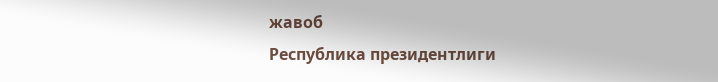жавоб
Республика президентлиги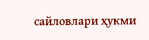сайловлари ҳукми